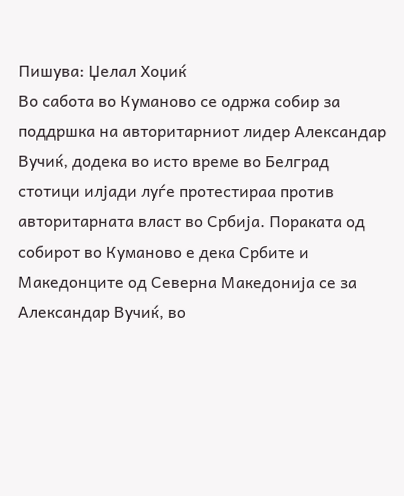Пишува: Џелал Хоџиќ
Во сабота во Куманово се одржа собир за поддршка на авторитарниот лидер Александар Вучиќ, додека во исто време во Белград стотици илјади луѓе протестираа против авторитарната власт во Србија. Пораката од собирот во Куманово е дека Србите и Македонците од Северна Македонија се за Александар Вучиќ, во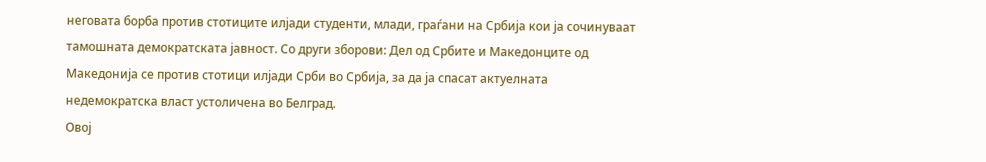неговата борба против стотиците илјади студенти, млади, граѓани на Србија кои ја сочинуваат тамошната демократската јавност. Со други зборови: Дел од Србите и Македонците од Македонија се против стотици илјади Срби во Србија, за да ја спасат актуелната недемократска власт устоличена во Белград.
Овој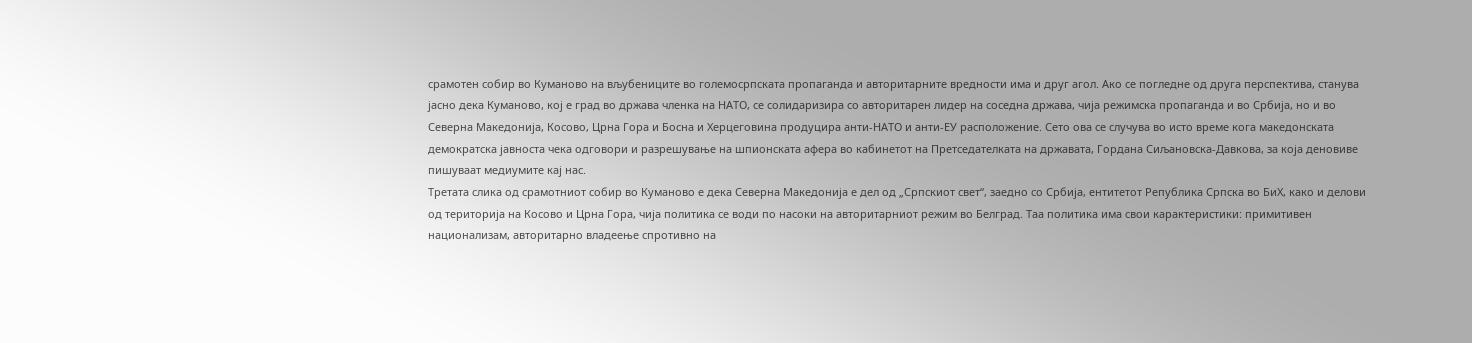срамотен собир во Куманово на вљубениците во големосрпската пропаганда и авторитарните вредности има и друг агол. Ако се погледне од друга перспектива, станува јасно дека Куманово, кој е град во држава членка на НАТО, се солидаризира со авторитарен лидер на соседна држава, чија режимска пропаганда и во Србија, но и во Северна Македонија, Косово, Црна Гора и Босна и Херцеговина продуцира анти-НАТО и анти-ЕУ расположение. Сето ова се случува во исто време кога македонската демократска јавноста чека одговори и разрешување на шпионската афера во кабинетот на Претседателката на државата, Гордана Сиљановска-Давкова, за која деновиве пишуваат медиумите кај нас.
Третата слика од срамотниот собир во Куманово е дека Северна Македонија е дел од „Српскиот свет“, заедно со Србија, ентитетот Република Српска во БиХ, како и делови од територија на Косово и Црна Гора, чија политика се води по насоки на авторитарниот режим во Белград. Таа политика има свои карактеристики: примитивен национализам, авторитарно владеење спротивно на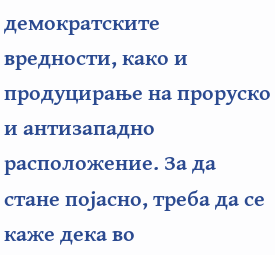демократските вредности, како и продуцирање на проруско и антизападно расположение. За да стане појасно, треба да се каже дека во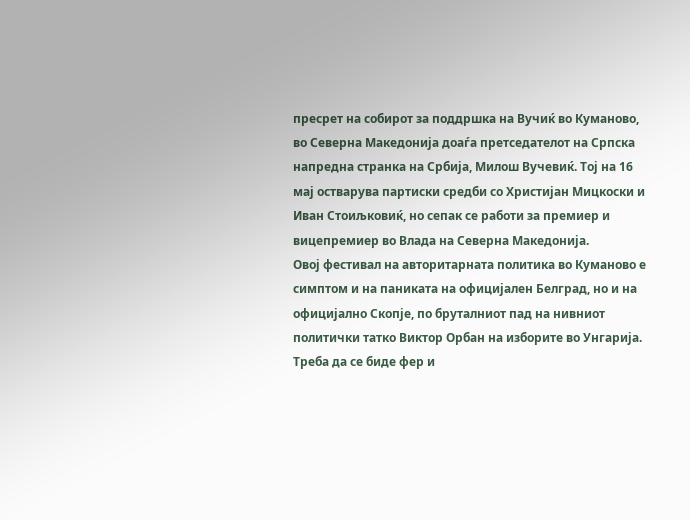пресрет на собирот за поддршка на Вучиќ во Куманово, во Северна Македонија доаѓа претседателот на Српска напредна странка на Србија, Милош Вучевиќ. Тој на 16 мај остварува партиски средби со Христијан Мицкоски и Иван Стоиљковиќ, но сепак се работи за премиер и вицепремиер во Влада на Северна Македонија.
Овој фестивал на авторитарната политика во Куманово е симптом и на паниката на официјален Белград, но и на официјално Скопје, по бруталниот пад на нивниот политички татко Виктор Орбан на изборите во Унгарија. Треба да се биде фер и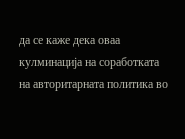да се каже дека оваа кулминација на соработката на авторитарната политика во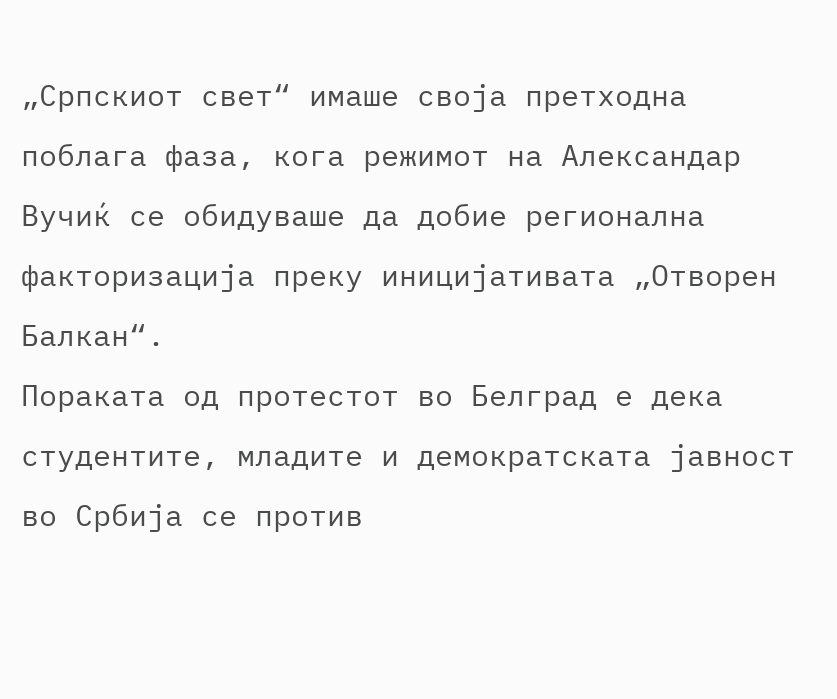„Српскиот свет“ имаше своја претходна поблага фаза, кога режимот на Александар Вучиќ се обидуваше да добие регионална факторизација преку иницијативата „Отворен Балкан“.
Пораката од протестот во Белград е дека студентите, младите и демократската јавност во Србија се против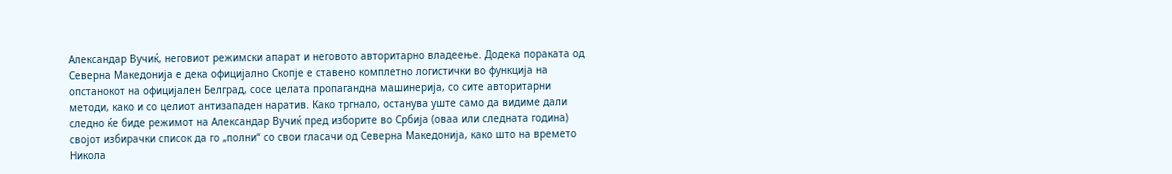Александар Вучиќ, неговиот режимски апарат и неговото авторитарно владеење. Додека пораката од Северна Македонија е дека официјално Скопје е ставено комплетно логистички во функција на опстанокот на официјален Белград, сосе целата пропагандна машинерија, со сите авторитарни методи, како и со целиот антизападен наратив. Како тргнало, останува уште само да видиме дали следно ќе биде режимот на Александар Вучиќ пред изборите во Србија (оваа или следната година) својот избирачки список да го „полни“ со свои гласачи од Северна Македонија, како што на времето Никола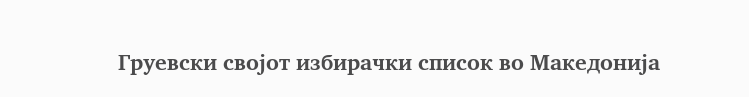Груевски својот избирачки список во Македонија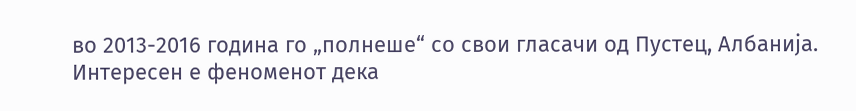во 2013-2016 година го „полнеше“ со свои гласачи од Пустец, Албанија.
Интересен е феноменот дека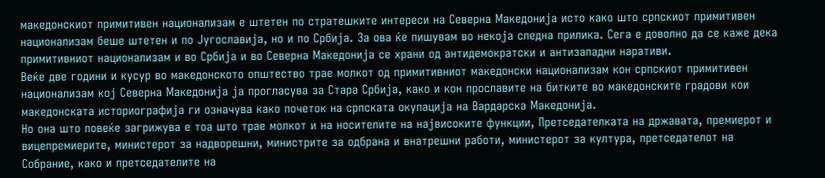македонскиот примитивен национализам е штетен по стратешките интереси на Северна Македонија исто како што српскиот примитивен национализам беше штетен и по Југославија, но и по Србија. За ова ќе пишувам во некоја следна прилика. Сега е доволно да се каже дека примитивниот национализам и во Србија и во Северна Македонија се храни од антидемократски и антизападни наративи.
Веќе две години и кусур во македонското општество трае молкот од примитивниот македонски национализам кон српскиот примитивен национализам кој Северна Македонија ја прогласува за Стара Србија, како и кон прославите на битките во македонските градови кои македонската историографија ги означува како почеток на српската окупација на Вардарска Македонија.
Но она што повеќе загрижува е тоа што трае молкот и на носителите на највисоките функции, Претседателката на државата, премиерот и вицепремиерите, министерот за надворешни, министрите за одбрана и внатрешни работи, министерот за култура, претседателот на Собрание, како и претседателите на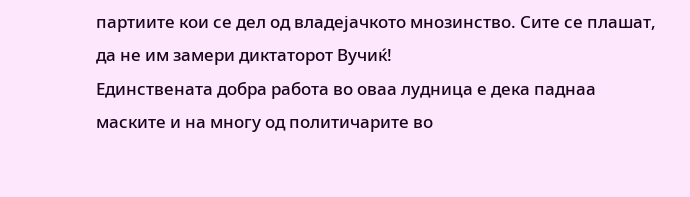партиите кои се дел од владејачкото мнозинство. Сите се плашат, да не им замери диктаторот Вучиќ!
Единствената добра работа во оваа лудница е дека паднаа маските и на многу од политичарите во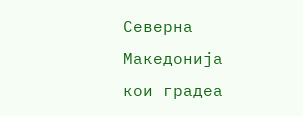Северна Македонија кои градеа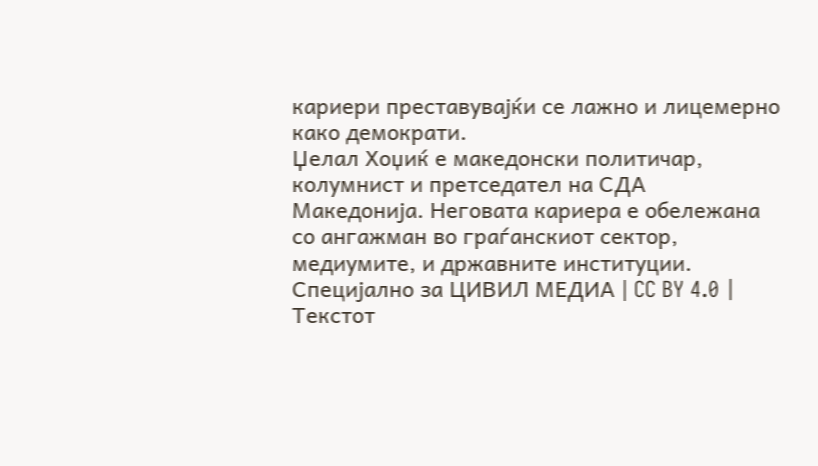кариери преставувајќи се лажно и лицемерно како демократи.
Џелал Хоџиќ е македонски политичар, колумнист и претседател на СДА Македонија. Неговата кариера е обележана со ангажман во граѓанскиот сектор, медиумите, и државните институции.
Специјално за ЦИВИЛ МЕДИА | CC BY 4.0 | Текстот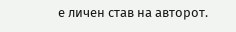е личен став на авторот.